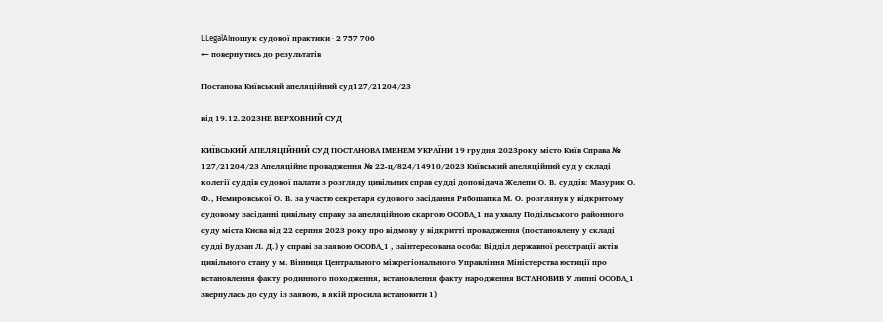LLegalAIпошук судової практики · 2 757 706
← повернутись до результатів

Постанова Київський апеляційний суд127/21204/23

від 19.12.2023НЕ ВЕРХОВНИЙ СУД

КИЇВСЬКИЙ АПЕЛЯЦІЙНИЙ СУД ПОСТАНОВА ІМЕНЕМ УКРАЇНИ 19 грудня 2023року місто Київ Справа № 127/21204/23 Апеляційне провадження № 22-ц/824/14910/2023 Київський апеляційний суд у складі колегії суддів судової палати з розгляду цивільних справ судді доповідача Желепи О. В. суддів: Мазурик О. Ф., Немировської О. В. за участю секретаря судового засідання Рябошапка М. О. розглянув у відкритому судовому засіданні цивільну справу за апеляційною скаргою ОСОБА_1 на ухвалу Подільського районного суду міста Києва від 22 серпня 2023 року про відмову у відкритті провадження (постановлену у складі судді Будзан Л. Д.) у справі за заявою ОСОБА_1 , заінтересована особа: Відділ державної реєстрації актів цивільного стану у м. Вінниця Центрального міжрегіонального Управління Міністерства юстиції про встановлення факту родинного походження, встановлення факту народження ВСТАНОВИВ У липні ОСОБА_1 звернулась до суду із заявою, в якій просила встановити 1)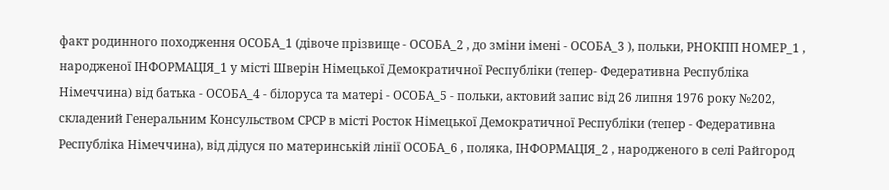факт родинного походження ОСОБА_1 (дівоче прізвище - ОСОБА_2 , до зміни імені - ОСОБА_3 ), польки, РНОКПП НОМЕР_1 , народженої ІНФОРМАЦІЯ_1 у місті Шверін Німецької Демократичної Республіки (тепер- Федеративна Республіка Німеччина) від батька - ОСОБА_4 - білоруса та матері - ОСОБА_5 - польки, актовий запис від 26 липня 1976 року №202, складений Генеральним Консульством СРСР в місті Росток Німецької Демократичної Республіки (тепер - Федеративна Республіка Німеччина), від дідуся по материнській лінії ОСОБА_6 , поляка, ІНФОРМАЦІЯ_2 , народженого в селі Райгород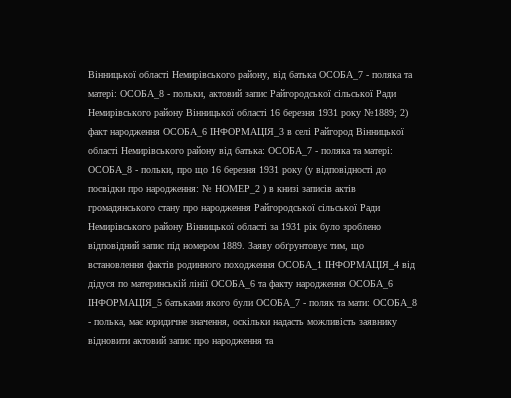Вінницької області Немирівського району, від батька ОСОБА_7 - поляка та матері: ОСОБА_8 - польки, актовий запис Райгородської сільської Ради Немирівського району Вінницької області 16 березня 1931 року №1889; 2) факт народження ОСОБА_6 ІНФОРМАЦІЯ_3 в селі Райгород Вінницької області Немирівського району від батька: ОСОБА_7 - поляка та матері: ОСОБА_8 - польки, про що 16 березня 1931 року (у відповідності до посвідки про народження: № НОМЕР_2 ) в книзі записів актів громадянського стану про народження Райгородської сільської Ради Немирівського району Вінницької області за 1931 рік було зроблено відповідний запис під номером 1889. Заяву обґрунтовує тим, що встановлення фактів родинного походження ОСОБА_1 ІНФОРМАЦІЯ_4 від дідуся по материнській лінії ОСОБА_6 та факту народження ОСОБА_6 ІНФОРМАЦІЯ_5 батьками якого були ОСОБА_7 - поляк та мати: ОСОБА_8 - полька, має юридичне значення, оскільки надасть можливість заявнику відновити актовий запис про народження та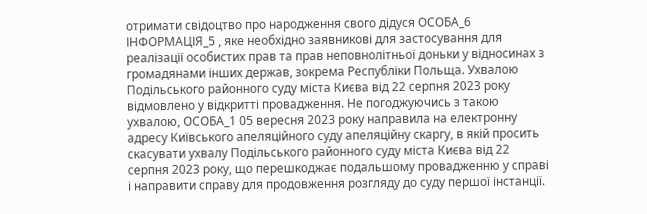отримати свідоцтво про народження свого дідуся ОСОБА_6 ІНФОРМАЦІЯ_5 , яке необхідно заявникові для застосування для реалізації особистих прав та прав неповнолітньої доньки у відносинах з громадянами інших держав, зокрема Республіки Польща. Ухвалою Подільського районного суду міста Києва від 22 серпня 2023 року відмовлено у відкритті провадження. Не погоджуючись з такою ухвалою, ОСОБА_1 05 вересня 2023 року направила на електронну адресу Київського апеляційного суду апеляційну скаргу, в якій просить скасувати ухвалу Подільського районного суду міста Києва від 22 серпня 2023 року, що перешкоджає подальшому провадженню у справі і направити справу для продовження розгляду до суду першої інстанції.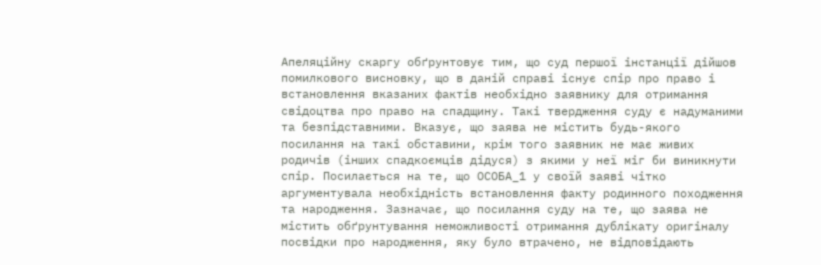Апеляційну скаргу обґрунтовує тим, що суд першої інстанції дійшов помилкового висновку, що в даній справі існує спір про право і встановлення вказаних фактів необхідно заявнику для отримання свідоцтва про право на спадщину. Такі твердження суду є надуманими та безпідставними. Вказує, що заява не містить будь-якого посилання на такі обставини, крім того заявник не має живих родичів (інших спадкоємців дідуся) з якими у неї міг би виникнути спір. Посилається на те, що ОСОБА_1 у своїй заяві чітко аргументувала необхідність встановлення факту родинного походження та народження. Зазначає, що посилання суду на те, що заява не містить обґрунтування неможливості отримання дублікату оригіналу посвідки про народження, яку було втрачено, не відповідають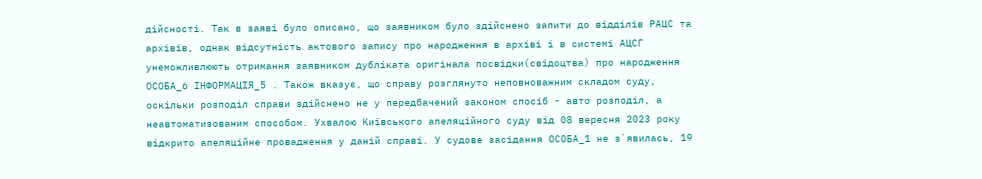дійсності. Так в заяві було описано, що заявником було здійснено запити до відділів РАЦС та архівів, однак відсутність актового запису про народження в архіві і в системі АЦСГ унеможливлюють отримання заявником дубліката оригінала посвідки(свідоцтва) про народження ОСОБА_6 ІНФОРМАЦІЯ_5 . Також вказує, що справу розглянуто неповноважним складом суду, оскільки розподіл справи здійснено не у передбачений законом спосіб - авто розподіл, а неавтоматизованим способом. Ухвалою Київського апеляційного суду від 08 вересня 2023 року відкрито апеляційне провадження у даній справі. У судове засідання ОСОБА_1 не з`явилась, 19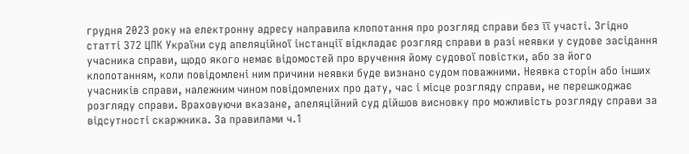грудня 2023 року на електронну адресу направила клопотання про розгляд справи без її участі. Згідно статті 372 ЦПК України суд апеляційної інстанції відкладає розгляд справи в разі неявки у судове засідання учасника справи, щодо якого немає відомостей про вручення йому судової повістки, або за його клопотанням, коли повідомлені ним причини неявки буде визнано судом поважними. Неявка сторін або інших учасників справи, належним чином повідомлених про дату, час і місце розгляду справи, не перешкоджає розгляду справи. Враховуючи вказане, апеляційний суд дійшов висновку про можливість розгляду справи за відсутності скаржника. За правилами ч.1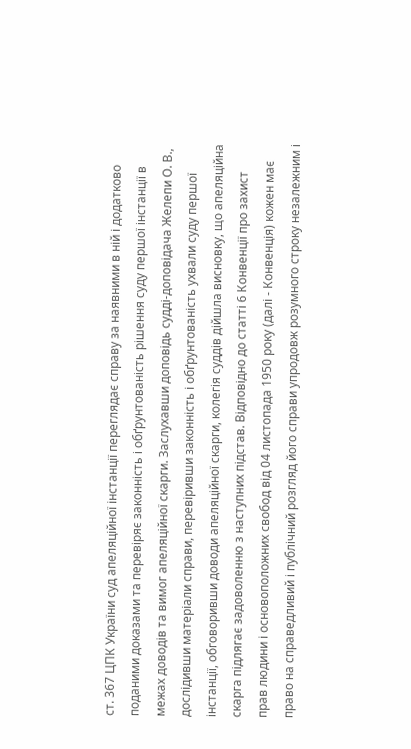ст. 367 ЦПК України суд апеляційної інстанції переглядає справу за наявними в ній і додатково поданими доказами та перевіряє законність і обґрунтованість рішення суду першої інстанції в межах доводів та вимог апеляційної скарги. Заслухавши доповідь судді-доповідача Желепи О. В., дослідивши матеріали справи, перевіривши законність і обґрунтованість ухвали суду першої інстанції, обговоривши доводи апеляційної скарги, колегія суддів дійшла висновку, що апеляційна скарга підлягає задоволенню з наступних підстав. Відповідно до статті 6 Конвенції про захист прав людини і основоположних свобод від 04 листопада 1950 року (далі - Конвенція) кожен має право на справедливий і публічний розгляд його справи упродовж розумного строку незалежним і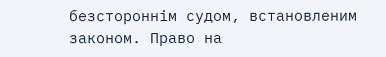безстороннім судом, встановленим законом. Право на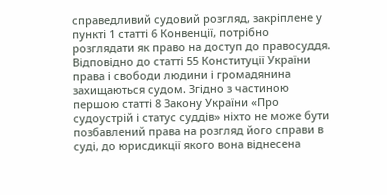справедливий судовий розгляд, закріплене у пункті 1 статті 6 Конвенції, потрібно розглядати як право на доступ до правосуддя. Відповідно до статті 55 Конституції України права і свободи людини і громадянина захищаються судом. Згідно з частиною першою статті 8 Закону України «Про судоустрій і статус суддів» ніхто не може бути позбавлений права на розгляд його справи в суді, до юрисдикції якого вона віднесена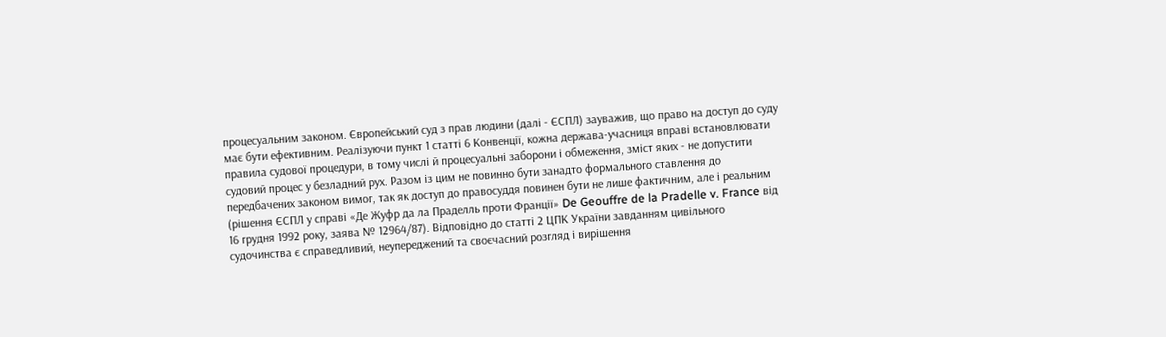процесуальним законом. Європейський суд з прав людини (далі - ЄСПЛ) зауважив, що право на доступ до суду має бути ефективним. Реалізуючи пункт 1 статті 6 Конвенції, кожна держава-учасниця вправі встановлювати правила судової процедури, в тому числі й процесуальні заборони і обмеження, зміст яких - не допустити судовий процес у безладний рух. Разом із цим не повинно бути занадто формального ставлення до передбачених законом вимог, так як доступ до правосуддя повинен бути не лише фактичним, але і реальним (рішення ЄСПЛ у справі «Де Жуфр да ла Праделль проти Франції» De Geouffre de la Pradelle v. France від 16 грудня 1992 року, заява № 12964/87). Відповідно до статті 2 ЦПК України завданням цивільного судочинства є справедливий, неупереджений та своєчасний розгляд і вирішення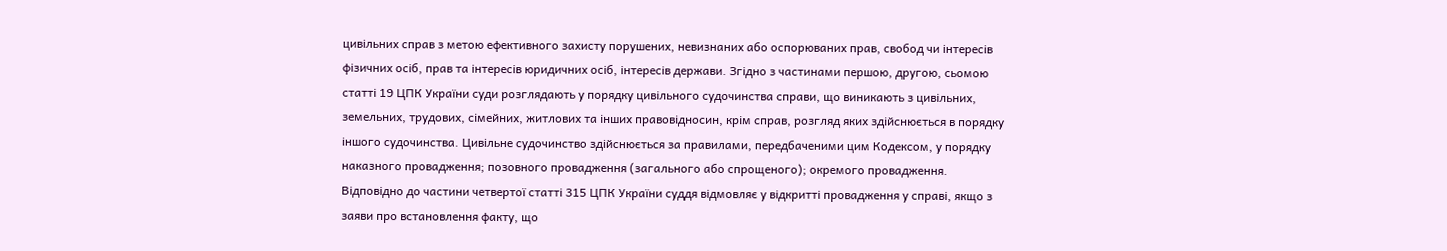цивільних справ з метою ефективного захисту порушених, невизнаних або оспорюваних прав, свобод чи інтересів фізичних осіб, прав та інтересів юридичних осіб, інтересів держави. Згідно з частинами першою, другою, сьомою статті 19 ЦПК України суди розглядають у порядку цивільного судочинства справи, що виникають з цивільних, земельних, трудових, сімейних, житлових та інших правовідносин, крім справ, розгляд яких здійснюється в порядку іншого судочинства. Цивільне судочинство здійснюється за правилами, передбаченими цим Кодексом, у порядку наказного провадження; позовного провадження (загального або спрощеного); окремого провадження. Відповідно до частини четвертої статті 315 ЦПК України суддя відмовляє у відкритті провадження у справі, якщо з заяви про встановлення факту, що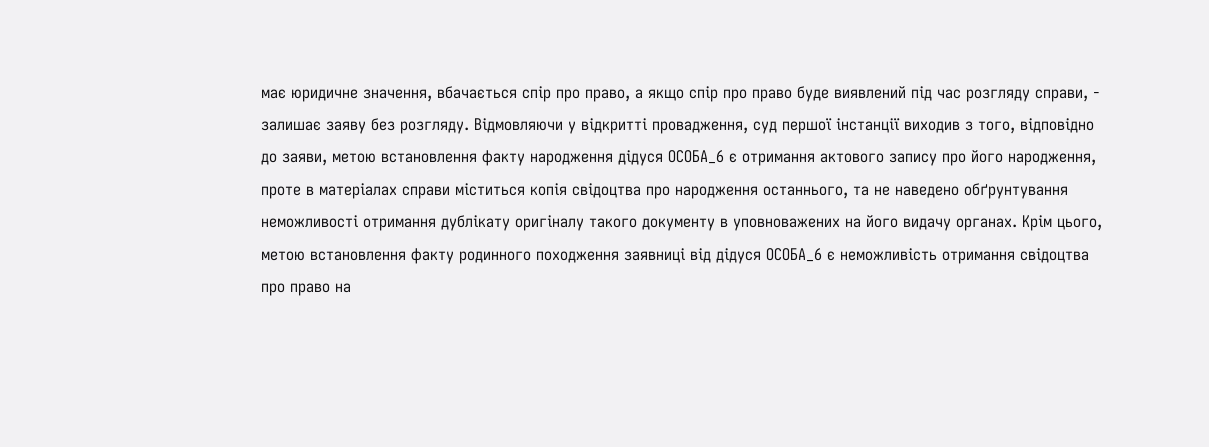має юридичне значення, вбачається спір про право, а якщо спір про право буде виявлений під час розгляду справи, - залишає заяву без розгляду. Відмовляючи у відкритті провадження, суд першої інстанції виходив з того, відповідно до заяви, метою встановлення факту народження дідуся ОСОБА_6 є отримання актового запису про його народження, проте в матеріалах справи міститься копія свідоцтва про народження останнього, та не наведено обґрунтування неможливості отримання дублікату оригіналу такого документу в уповноважених на його видачу органах. Крім цього, метою встановлення факту родинного походження заявниці від дідуся ОСОБА_6 є неможливість отримання свідоцтва про право на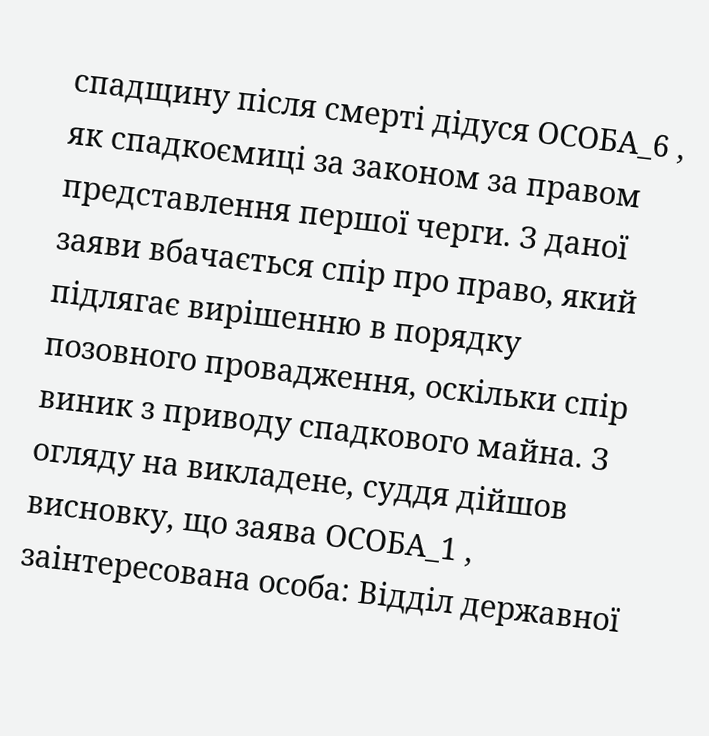спадщину після смерті дідуся ОСОБА_6 , як спадкоємиці за законом за правом представлення першої черги. З даної заяви вбачається спір про право, який підлягає вирішенню в порядку позовного провадження, оскільки спір виник з приводу спадкового майна. З огляду на викладене, суддя дійшов висновку, що заява ОСОБА_1 , заінтересована особа: Відділ державної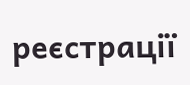реєстрації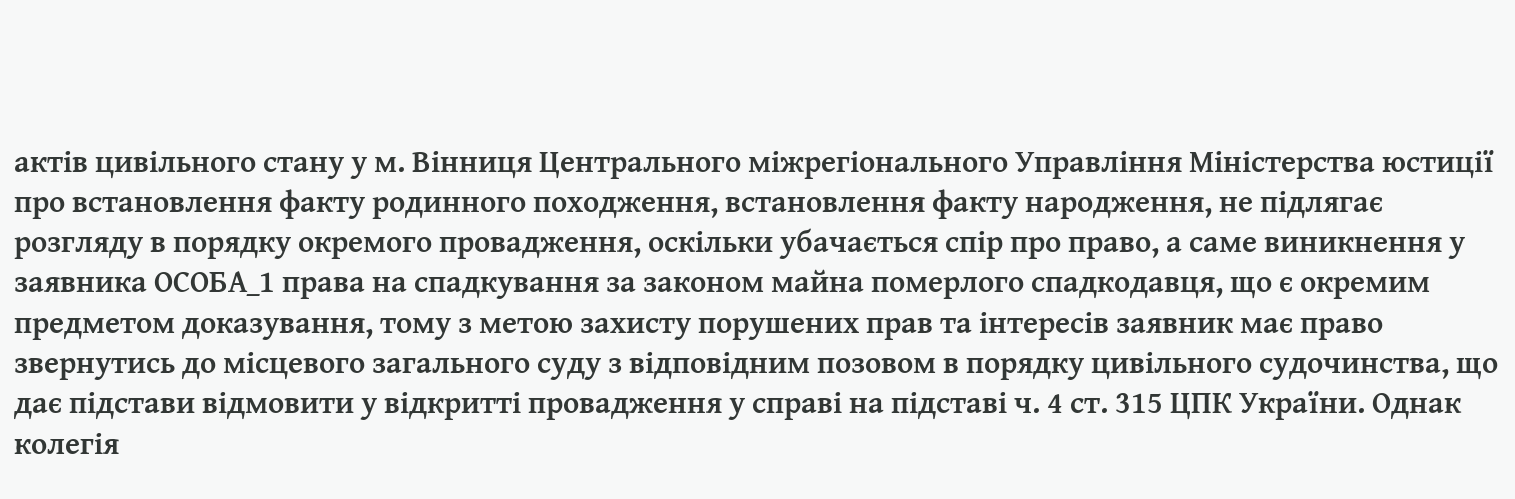актів цивільного стану у м. Вінниця Центрального міжрегіонального Управління Міністерства юстиції про встановлення факту родинного походження, встановлення факту народження, не підлягає розгляду в порядку окремого провадження, оскільки убачається спір про право, а саме виникнення у заявника ОСОБА_1 права на спадкування за законом майна померлого спадкодавця, що є окремим предметом доказування, тому з метою захисту порушених прав та інтересів заявник має право звернутись до місцевого загального суду з відповідним позовом в порядку цивільного судочинства, що дає підстави відмовити у відкритті провадження у справі на підставі ч. 4 ст. 315 ЦПК України. Однак колегія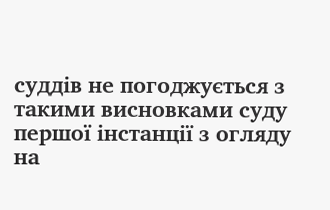суддів не погоджується з такими висновками суду першої інстанції з огляду на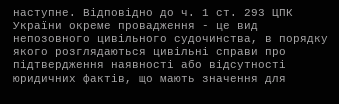наступне. Відповідно до ч. 1 ст. 293 ЦПК України окреме провадження - це вид непозовного цивільного судочинства, в порядку якого розглядаються цивільні справи про підтвердження наявності або відсутності юридичних фактів, що мають значення для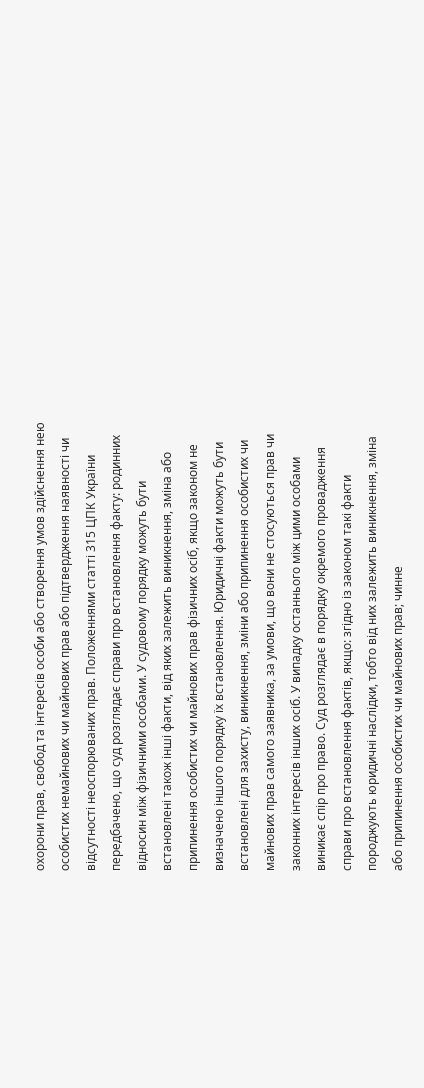охорони прав, свобод та інтересів особи або створення умов здійснення нею особистих немайнових чи майнових прав або підтвердження наявності чи відсутності неоспорюваних прав. Положеннями статті 315 ЦПК України передбачено, що суд розглядає справи про встановлення факту: родинних відносин між фізичними особами. У судовому порядку можуть бути встановлені також інші факти, від яких залежить виникнення, зміна або припинення особистих чи майнових прав фізичних осіб, якщо законом не визначено іншого порядку їх встановлення. Юридичні факти можуть бути встановлені для захисту, виникнення, зміни або припинення особистих чи майнових прав самого заявника, за умови, що вони не стосуються прав чи законних інтересів інших осіб. У випадку останнього між цими особами виникає спір про право. Суд розглядає в порядку окремого провадження справи про встановлення фактів, якщо: згідно із законом такі факти породжують юридичні наслідки, тобто від них залежить виникнення, зміна або припинення особистих чи майнових прав; чинне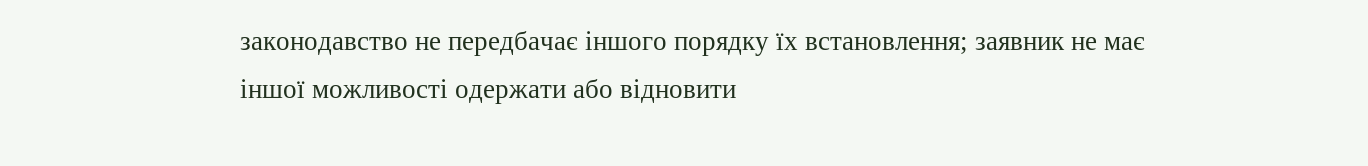законодавство не передбачає іншого порядку їх встановлення; заявник не має іншої можливості одержати або відновити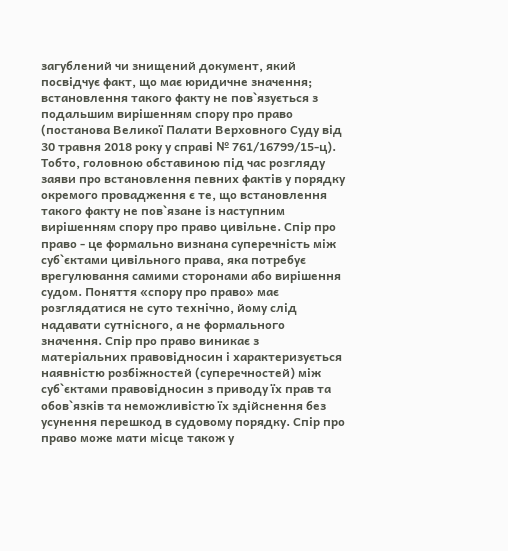загублений чи знищений документ, який посвідчує факт, що має юридичне значення; встановлення такого факту не пов`язується з подальшим вирішенням спору про право (постанова Великої Палати Верховного Суду від 30 травня 2018 року у справі № 761/16799/15-ц). Тобто, головною обставиною під час розгляду заяви про встановлення певних фактів у порядку окремого провадження є те, що встановлення такого факту не пов`язане із наступним вирішенням спору про право цивільне. Спір про право - це формально визнана суперечність між суб`єктами цивільного права, яка потребує врегулювання самими сторонами або вирішення судом. Поняття «спору про право» має розглядатися не суто технічно, йому слід надавати сутнісного, а не формального значення. Спір про право виникає з матеріальних правовідносин і характеризується наявністю розбіжностей (суперечностей) між суб`єктами правовідносин з приводу їх прав та обов`язків та неможливістю їх здійснення без усунення перешкод в судовому порядку. Спір про право може мати місце також у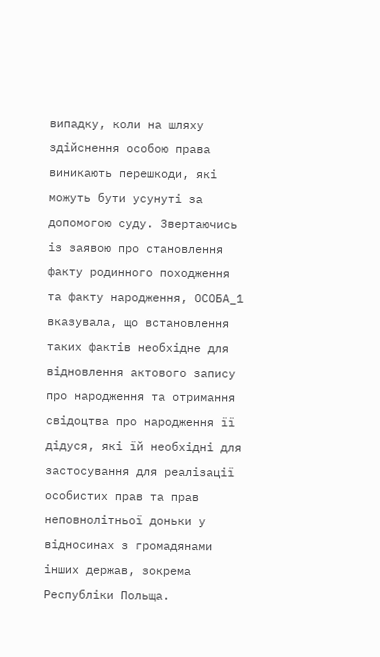випадку, коли на шляху здійснення особою права виникають перешкоди, які можуть бути усунуті за допомогою суду. Звертаючись із заявою про становлення факту родинного походження та факту народження, ОСОБА_1 вказувала, що встановлення таких фактів необхідне для відновлення актового запису про народження та отримання свідоцтва про народження її дідуся, які їй необхідні для застосування для реалізації особистих прав та прав неповнолітньої доньки у відносинах з громадянами інших держав, зокрема Республіки Польща.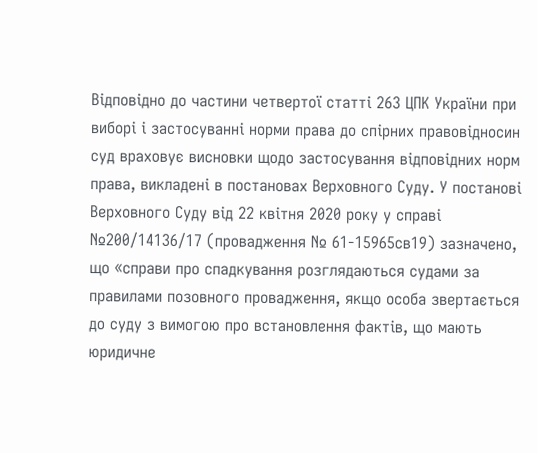Відповідно до частини четвертої статті 263 ЦПК України при виборі і застосуванні норми права до спірних правовідносин суд враховує висновки щодо застосування відповідних норм права, викладені в постановах Верховного Суду. У постанові Верховного Суду від 22 квітня 2020 року у справі №200/14136/17 (провадження № 61-15965св19) зазначено, що «справи про спадкування розглядаються судами за правилами позовного провадження, якщо особа звертається до суду з вимогою про встановлення фактів, що мають юридичне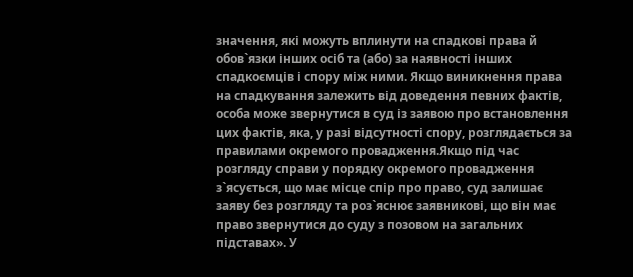значення, які можуть вплинути на спадкові права й обов`язки інших осіб та (або) за наявності інших спадкоємців і спору між ними. Якщо виникнення права на спадкування залежить від доведення певних фактів, особа може звернутися в суд із заявою про встановлення цих фактів, яка, у разі відсутності спору, розглядається за правилами окремого провадження.Якщо під час розгляду справи у порядку окремого провадження з`ясується, що має місце спір про право, суд залишає заяву без розгляду та роз`яснює заявникові, що він має право звернутися до суду з позовом на загальних підставах». У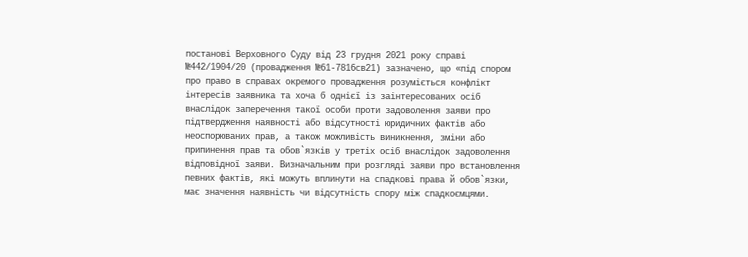постанові Верховного Суду від 23 грудня 2021 року справі №442/1904/20 (провадження №61-7816св21) зазначено, що «під спором про право в справах окремого провадження розуміється конфлікт інтересів заявника та хоча б однієї із заінтересованих осіб внаслідок заперечення такої особи проти задоволення заяви про підтвердження наявності або відсутності юридичних фактів або неоспорюваних прав, а також можливість виникнення, зміни або припинення прав та обов`язків у третіх осіб внаслідок задоволення відповідної заяви. Визначальним при розгляді заяви про встановлення певних фактів, які можуть вплинути на спадкові права й обов`язки, має значення наявність чи відсутність спору між спадкоємцями.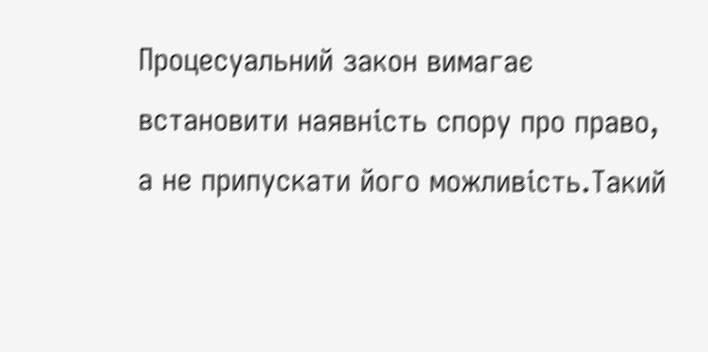Процесуальний закон вимагає встановити наявність спору про право, а не припускати його можливість.Такий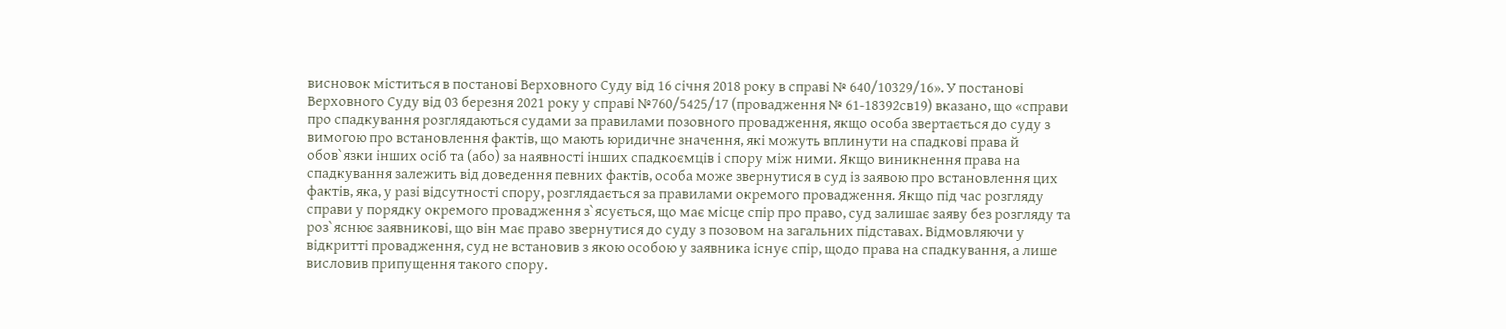висновок міститься в постанові Верховного Суду від 16 січня 2018 року в справі № 640/10329/16». У постанові Верховного Суду від 03 березня 2021 року у справі №760/5425/17 (провадження № 61-18392св19) вказано, що «справи про спадкування розглядаються судами за правилами позовного провадження, якщо особа звертається до суду з вимогою про встановлення фактів, що мають юридичне значення, які можуть вплинути на спадкові права й обов`язки інших осіб та (або) за наявності інших спадкоємців і спору між ними. Якщо виникнення права на спадкування залежить від доведення певних фактів, особа може звернутися в суд із заявою про встановлення цих фактів, яка, у разі відсутності спору, розглядається за правилами окремого провадження. Якщо під час розгляду справи у порядку окремого провадження з`ясується, що має місце спір про право, суд залишає заяву без розгляду та роз`яснює заявникові, що він має право звернутися до суду з позовом на загальних підставах. Відмовляючи у відкритті провадження, суд не встановив з якою особою у заявника існує спір, щодо права на спадкування, а лише висловив припущення такого спору.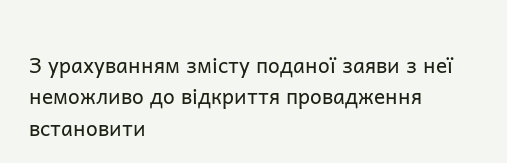З урахуванням змісту поданої заяви з неї неможливо до відкриття провадження встановити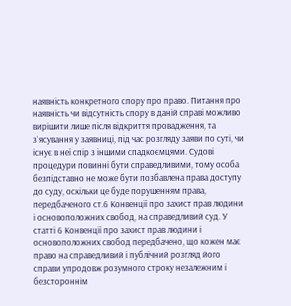наявність конкретного спору про право. Питання про наявність чи відсутність спору в даній справі можливо вирішити лише після відкриття провадження, та з`ясування у заявниці, під час розгляду заяви по суті, чи існує в неї спір з іншими спадкоємцями. Судові процедури повинні бути справедливими, тому особа безпідставно не може бути позбавлена права доступу до суду, оскільки це буде порушенням права, передбаченого ст.6 Конвенції про захист прав людини і основоположних свобод, на справедливий суд. У статті 6 Конвенції про захист прав людини і основоположних свобод передбачено, що кожен має право на справедливий і публічний розгляд його справи упродовж розумного строку незалежним і безстороннім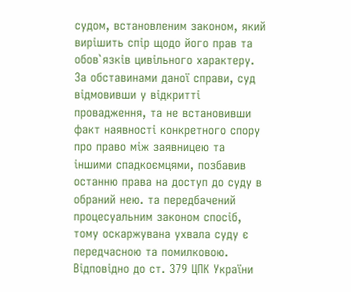судом, встановленим законом, який вирішить спір щодо його прав та обов`язків цивільного характеру. За обставинами даної справи, суд відмовивши у відкритті провадження, та не встановивши факт наявності конкретного спору про право між заявницею та іншими спадкоємцями, позбавив останню права на доступ до суду в обраний нею. та передбачений процесуальним законом спосіб, тому оскаржувана ухвала суду є передчасною та помилковою. Відповідно до ст. 379 ЦПК України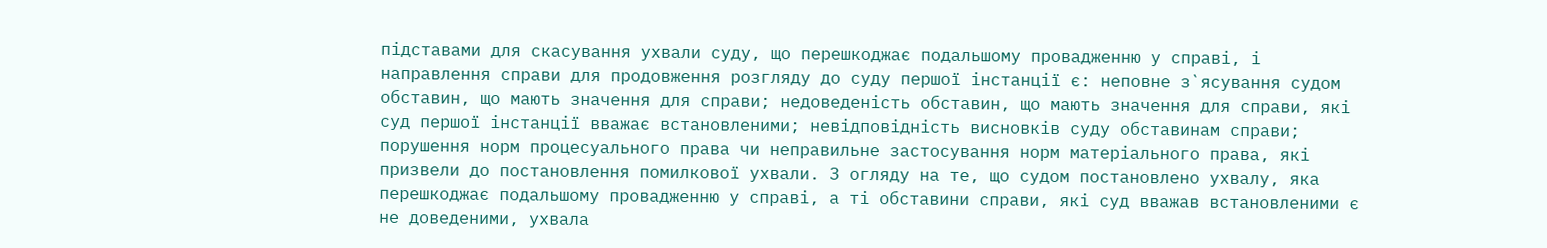підставами для скасування ухвали суду, що перешкоджає подальшому провадженню у справі, і направлення справи для продовження розгляду до суду першої інстанції є: неповне з`ясування судом обставин, що мають значення для справи; недоведеність обставин, що мають значення для справи, які суд першої інстанції вважає встановленими; невідповідність висновків суду обставинам справи; порушення норм процесуального права чи неправильне застосування норм матеріального права, які призвели до постановлення помилкової ухвали. З огляду на те, що судом постановлено ухвалу, яка перешкоджає подальшому провадженню у справі, а ті обставини справи, які суд вважав встановленими є не доведеними, ухвала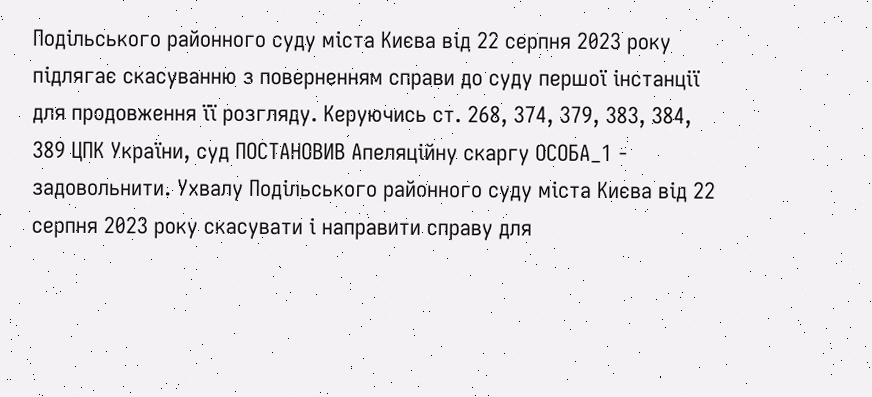Подільського районного суду міста Києва від 22 серпня 2023 року підлягає скасуванню з поверненням справи до суду першої інстанції для продовження її розгляду. Керуючись ст. 268, 374, 379, 383, 384, 389 ЦПК України, суд ПОСТАНОВИВ Апеляційну скаргу ОСОБА_1 - задовольнити. Ухвалу Подільського районного суду міста Києва від 22 серпня 2023 року скасувати і направити справу для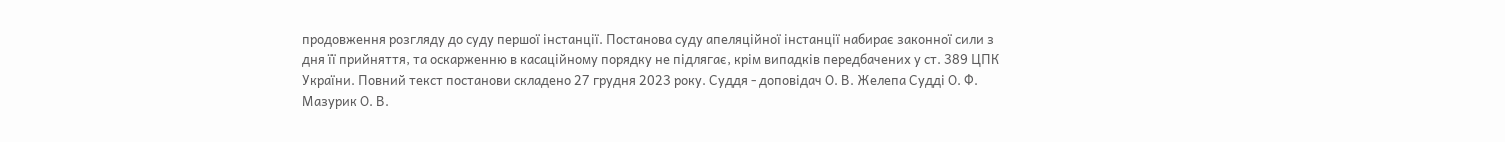продовження розгляду до суду першої інстанції. Постанова суду апеляційної інстанції набирає законної сили з дня її прийняття, та оскарженню в касаційному порядку не підлягає, крім випадків передбачених у ст. 389 ЦПК України. Повний текст постанови складено 27 грудня 2023 року. Суддя - доповідач О. В. Желепа Судді О. Ф. Мазурик О. В.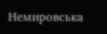Немировська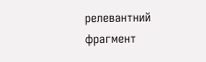релевантний фрагмент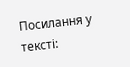Посилання у тексті: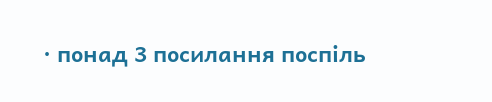· понад 3 посилання поспіль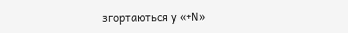згортаються у «+N»